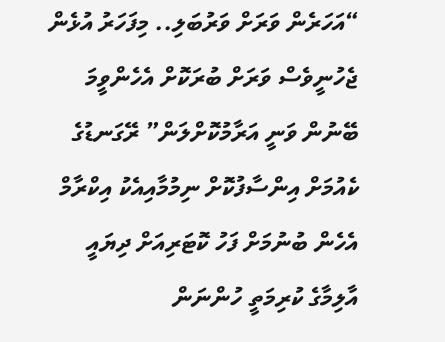“އަހަރެން ވަރަށް ވަރުބަލި.. މިފަހަރު އުޅެން ޖެހުނީވެސް ވަރަށް ބުރަކޮށް އެހެންވީމަ ބޭނުން ވަނީ އަރާމުކޮށްލަން” ރޭގަނޑުގެ ކެއުމަށް އިންސާފުކޮށް ނިމުމާއިއެކު އިކްރާމް އެހެން ބުނުމަށް ފަހު ކޮޓަރިއަށް ދިޔައީ އާލިމާގެ ކުރިމަތީ ހުންނަން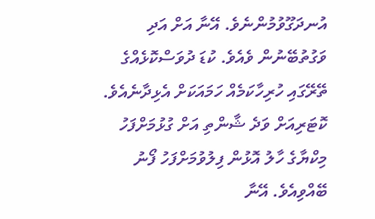އުނދަގޫވުމުންނެވެ. އޭނާ އަށް އަދި ވަގުތުބޭނުން ވެއެވެ. ކުޑަ ދުވަސްކޮޅެއްގެ ތޭރޭގައި ހުރިހާކަމެއް ހަމައަކަށް އެޅިދާނެއެވެ.
ކޮޓަރިއަށް ވަދެ ޝާންތި އަށް ގުޅުމަށްފަހު މިކްޔާގެ ހާލު އޮޅުން ފިލުވުމަށްފަހު ފޯނު ބޭއްވިއެވެ. އޭނާ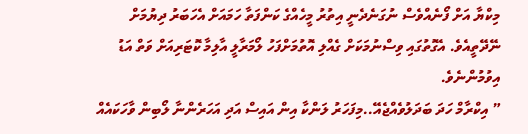މިކްޔާ އަށް ފޯނެއްވެސް ނުގަނެދެނީ އިތުރު މީހެއްގެ ކަންފަތާ ހަމައަށް އެހަބަރު ދިޔުމަށް ނޭދޭތީއެވެ. އެގޮތުގައި ވިސްނުމަކަށް ގެއްލި އޮތުމަށްފަހު ލޯމަރާލީ އާލިމާ ކޮޓަރިއަށް ވަތް އަޑު އިވުމުންނެވެ.
” އިކްރާމް ހަދަ ބަދަލުވެއްޖެއޭ..މިފަހަރު ލަންކާ އިން އައިސް އަދި އަހަރެންނާ ލޯބިން ވާހަކައެއް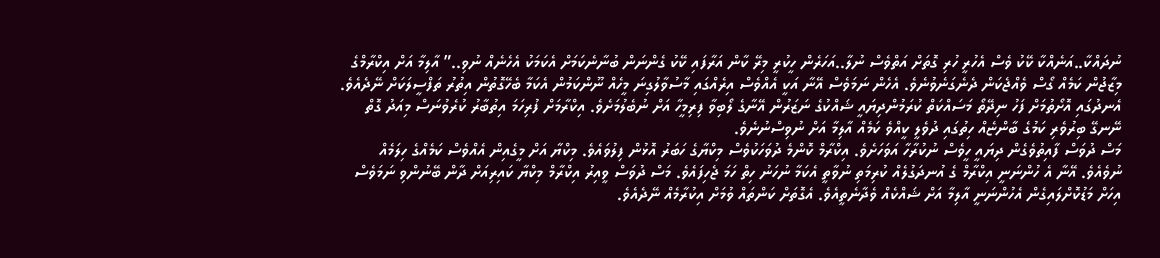ނުދައްކާ..އަނެއްކާ ކޭކު ވެސް އެހުރީ ހުރި ގޮތަށް އަތްވެސް ނުލާ..އަހަރެން ހީކުރީ މިރޭ ކާން އަރާފައި ކޭކު ގެންނަން ބުނާނެކަމަށް އެކަމަކު އެހެނެއް ނުވި..” އާލިމާ އަށް އިކްރާމްގެ މިޒާޖުން ކަމެއް ގޯސް ވެއްޖެކަން ދެނެގަނެވުނެވެ. އެހެން ނަމަވެސް އޭނާ އަކީ އެއްވެސް އިރެއްގައި މާސުވާލުގިނަ މީހެއް ނޫންކަމުން އެކަމާ ބެހޭގޮތުން އިތުރު ތަފްސީލަކަށް ނޭދެއެވެ. އެނދުގައި އޮށޯތުމަށް ފަހު ނިދޭތޯ މަސައްކަތް ކުރަމުންދިޔައީ ޝައްކުގެ ނަޒަރުން އޭނާގެ ލޯބިވާ ފިރިމީހާ އަށް ނުބެލުމަށެވެ. އިކްރާމަށް ފުރިހަމަ އިތުބާރު ކުރެވުނަސް މިއަދު ގޮތް ނޭނގޭ ބިރުވެރި ކަމުގެ ބާންޏެއް ހިތުގައި ދުވެލީ ކީއްވެ ކަމެއް އާލިމާ އަށް ނުވިސްނުނެވެ.
މަސް ދުވަސް ފާއިތުވެގެން ދިޔައީ ހީވެސް ނުކުރާހާ އަވަހަށެވެ. އިކްރާމް ކޮންމެ ދުވަހަކުވެސް މިކްޔާގެ ހަބަރު އޮޅުން ފިލުވައެވެ. މިކްޔާ އަށް މީގެއިން އެއްވެސް ކަމެއްގެ ހިލަމެއް ނުވެއެވެ. އޭނާ އެ ހުންނަނީ އިކްރާމް ގެ އުނދަގުލެއް ކުރިމަތި ނުވާތީ އެކަމާ ނުހަނު ހިތް ހަމަ ޖެހިފައެވެ. މަސް ދުވަސް ވީއިރު އިކްރާމް މިކްޔާ ކައިރިއަށް ދާން ބޭނުންވި ނަމަވެސް އިހަށް މަޑުކޮށްލައިގެން އެހުންނަނީ އާލިމާ އަށް ޝައްކެއް ވެދާނެތީއެވެ. އެގޮތަށް ކަންތައް ވުމަށް އިކުރާމެއް ނޭދެއެވެ.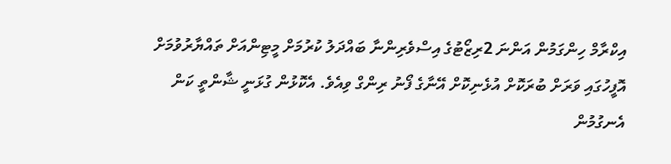އިކްރާމް ހިންގަމުން އަންނަ 2ރިޒޯޓުގެ އިސްވެރިންނާ ބައްދަލު ކުރުމަށް މީޓިންއަށް ތައްޔާރުވުމަށް އޮފީހުގައި ވަރަށް ބުރަކޮށް އުޅެނިކޮށް އޭނާގެ ފޯނު ރިންގް ވިއެވެ. އެކޮޅުން ގުޅަނީ ޝާންތީ ކަން އެނގުމުން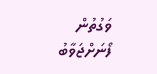ވަގުތުން ފޯނަށްޖަވާބު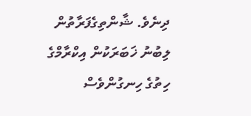ދިނެވެ. ޝާންތިގެފަރާތުން ލިބުނު ޚަބަރަކުން އިކްރާމްގެ ހިތުގެ ހިނގުންވެސް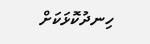ހިނދުކޮޅަކަށް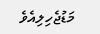މަޑުޖެހިލިއެވެ